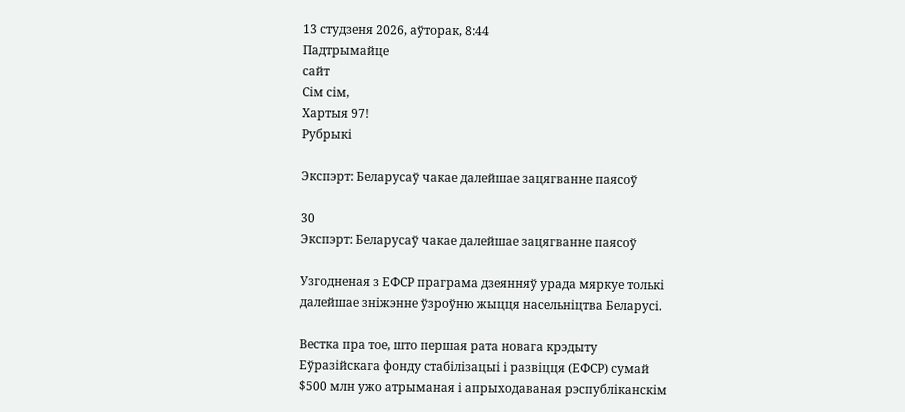13 студзеня 2026, aўторак, 8:44
Падтрымайце
сайт
Сім сім,
Хартыя 97!
Рубрыкі

Экспэрт: Беларусаў чакае далейшае зацягванне паясоў

30
Экспэрт: Беларусаў чакае далейшае зацягванне паясоў

Узгодненая з ЕФСР праграма дзеянняў урада мяркуе толькі далейшае зніжэнне ўзроўню жыцця насельніцтва Беларусі.

Вестка пра тое, што першая рата новага крэдыту Еўразійскага фонду стабілізацыі і развіцця (ЕФСР) сумай $500 млн ужо атрыманая і апрыходаваная рэспубліканскім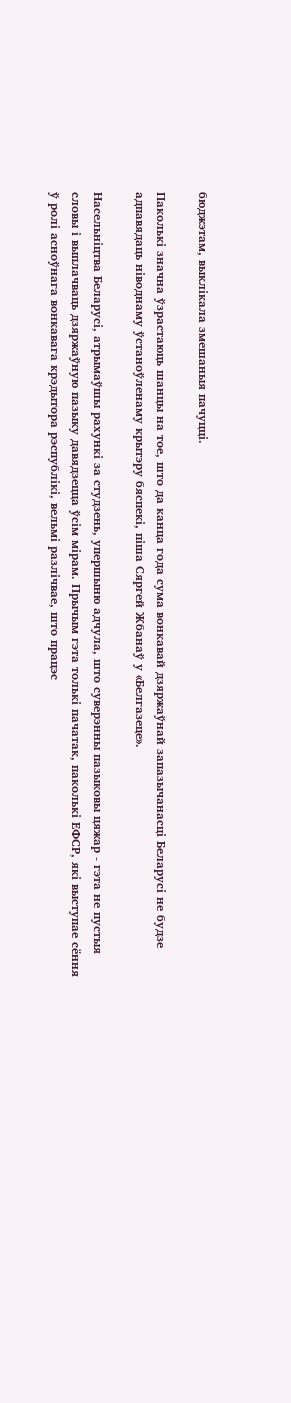бюджэтам, выклікала змешаныя пачуцці.

Паколькі значна ўзрастаюць шанцы на тое, што да канца года сума вонкавай дзяржаўнай запазычанасці Беларусі не будзе адпавядаць ніводнаму ўстаноўленаму крытэру бяспекі, піша Сяргей Жбанаў у «Белгазеце».

Насельніцтва Беларусі, атрымаўшы рахункі за студзень, упершыню адчула, што суверэнны пазыковы цяжар - гэта не пустыя словы і выплачваць дзяржаўную пазыку давядзецца ўсім мірам. Прычым гэта толькі пачатак, паколькі ЕФСР, які выступае сёння ў ролі асноўнага вонкавага крэдытора рэспублікі, вельмі разлічвае, што працэс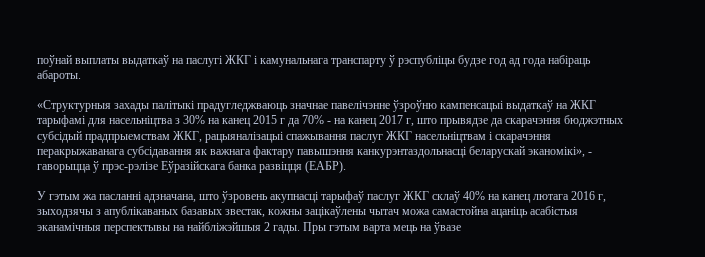поўнай выплаты выдаткаў на паслугі ЖКГ і камунальнага транспарту ў рэспубліцы будзе год ад года набіраць абароты.

«Структурныя захады палітыкі прадугледжваюць значнае павелічэнне ўзроўню кампенсацыі выдаткаў на ЖКГ тарыфамі для насельніцтва з 30% на канец 2015 г да 70% - на канец 2017 г, што прывядзе да скарачэння бюджэтных субсідый прадпрыемствам ЖКГ, рацыяналізацыі спажывання паслуг ЖКГ насельніцтвам і скарачэння перакрыжаванага субсідавання як важнага фактару павышэння канкурэнтаздольнасці беларускай эканомікі», - гаворыцца ў прэс-рэлізе Еўразійскага банка развіцця (ЕАБР).

У гэтым жа пасланні адзначана, што ўзровень акупнасці тарыфаў паслуг ЖКГ склаў 40% на канец лютага 2016 г, зыходзячы з апублікаваных базавых звестак, кожны зацікаўлены чытач можа самастойна ацаніць асабістыя эканамічныя перспектывы на найбліжэйшыя 2 гады. Пры гэтым варта мець на ўвазе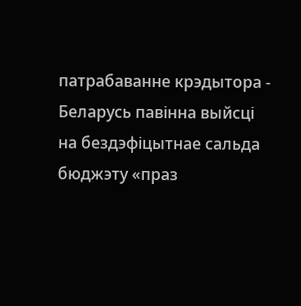патрабаванне крэдытора - Беларусь павінна выйсці на бездэфіцытнае сальда бюджэту «праз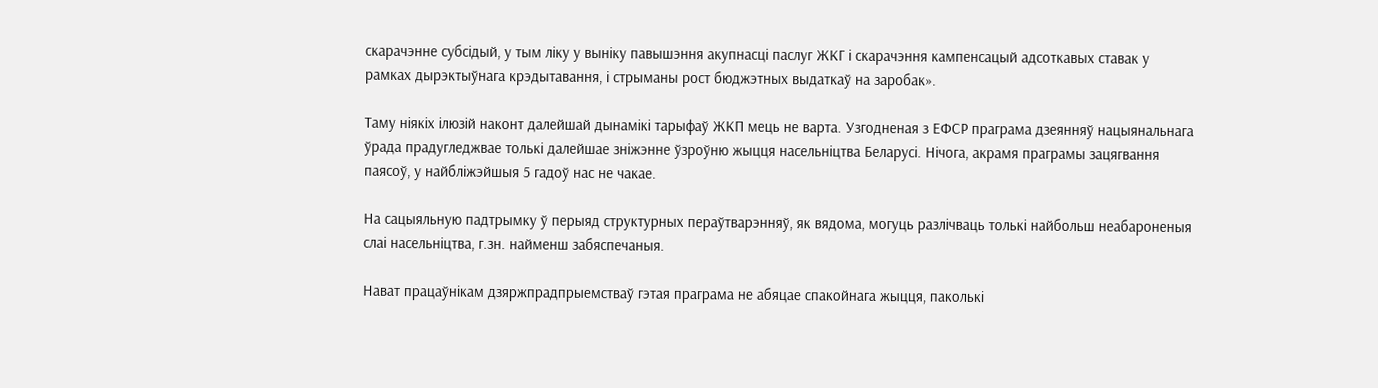скарачэнне субсідый, у тым ліку у выніку павышэння акупнасці паслуг ЖКГ і скарачэння кампенсацый адсоткавых ставак у рамках дырэктыўнага крэдытавання, і стрыманы рост бюджэтных выдаткаў на заробак».

Таму ніякіх ілюзій наконт далейшай дынамікі тарыфаў ЖКП мець не варта. Узгодненая з ЕФСР праграма дзеянняў нацыянальнага ўрада прадугледжвае толькі далейшае зніжэнне ўзроўню жыцця насельніцтва Беларусі. Нічога, акрамя праграмы зацягвання паясоў, у найбліжэйшыя 5 гадоў нас не чакае.

На сацыяльную падтрымку ў перыяд структурных пераўтварэнняў, як вядома, могуць разлічваць толькі найбольш неабароненыя слаі насельніцтва, г.зн. найменш забяспечаныя.

Нават працаўнікам дзяржпрадпрыемстваў гэтая праграма не абяцае спакойнага жыцця, паколькі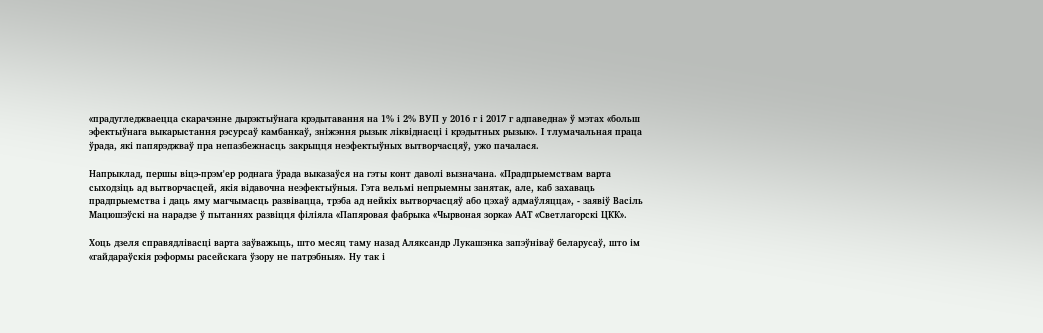«прадугледжваецца скарачэнне дырэктыўнага крэдытавання на 1% і 2% ВУП у 2016 г і 2017 г адпаведна» ў мэтах «больш эфектыўнага выкарыстання рэсурсаў камбанкаў, зніжэння рызык ліквіднасці і крэдытных рызык». І тлумачальная праца ўрада, які папярэджваў пра непазбежнасць закрыцця неэфектыўных вытворчасцяў, ужо пачалася.

Напрыклад, першы віцэ-прэм'ер роднага ўрада выказаўся на гэты конт даволі вызначана. «Прадпрыемствам варта сыходзіць ад вытворчасцей, якія відавочна неэфектыўныя. Гэта вельмі непрыемны занятак, але, каб захаваць прадпрыемства і даць яму магчымасць развівацца, трэба ад нейкіх вытворчасцяў або цэхаў адмаўляцца», - заявіў Васіль Мацюшэўскі на нарадзе ў пытаннях развіцця філіяла «Папяровая фабрыка «Чырвоная зорка» ААТ «Светлагорскі ЦКК».

Хоць дзеля справядлівасці варта заўважыць, што месяц таму назад Аляксандр Лукашэнка запэўніваў беларусаў, што ім «гайдараўскія рэформы расейскага ўзору не патрэбныя». Ну так і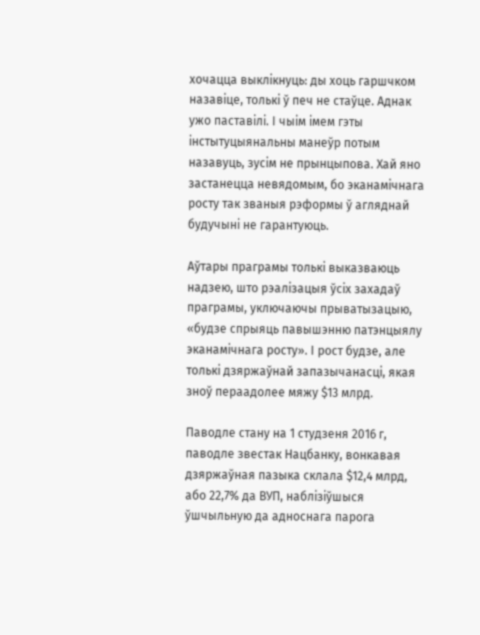хочацца выклікнуць: ды хоць гаршчком назавіце, толькі ў печ не стаўце. Аднак ужо паставілі. І чыім імем гэты інстытуцыянальны манеўр потым назавуць, зусім не прынцыпова. Хай яно застанецца невядомым, бо эканамічнага росту так званыя рэформы ў агляднай будучыні не гарантуюць.

Аўтары праграмы толькі выказваюць надзею, што рэалізацыя ўсіх захадаў праграмы, уключаючы прыватызацыю, «будзе спрыяць павышэнню патэнцыялу эканамічнага росту». І рост будзе, але толькі дзяржаўнай запазычанасці, якая зноў пераадолее мяжу $13 млрд.

Паводле стану на 1 студзеня 2016 г, паводле звестак Нацбанку, вонкавая дзяржаўная пазыка склала $12,4 млрд, або 22,7% да ВУП, наблізіўшыся ўшчыльную да адноснага парога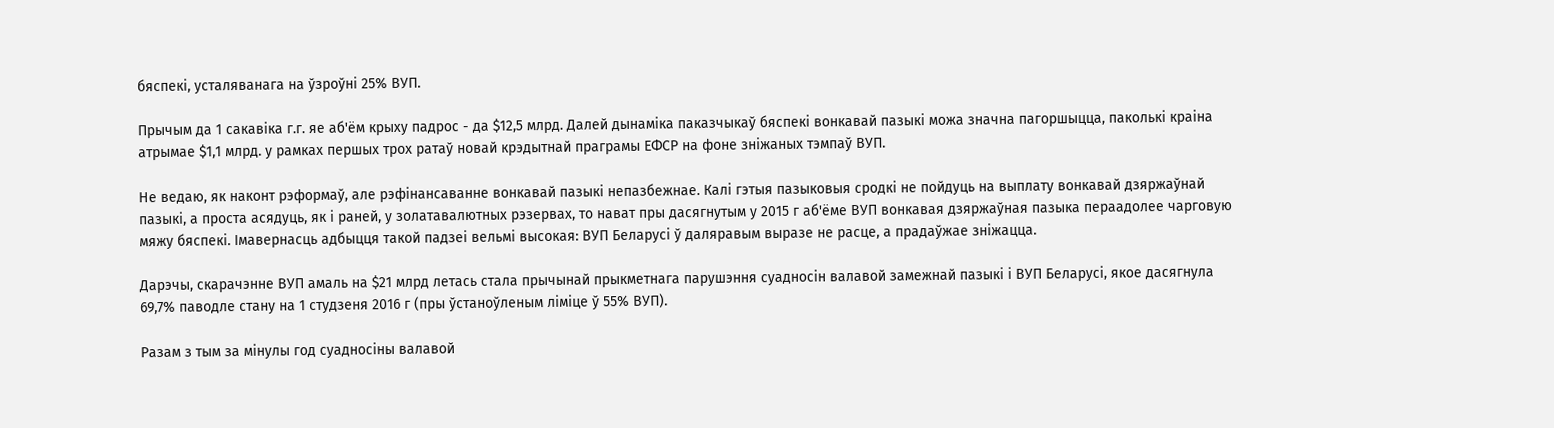бяспекі, усталяванага на ўзроўні 25% ВУП.

Прычым да 1 сакавіка г.г. яе аб'ём крыху падрос - да $12,5 млрд. Далей дынаміка паказчыкаў бяспекі вонкавай пазыкі можа значна пагоршыцца, паколькі краіна атрымае $1,1 млрд. у рамках першых трох ратаў новай крэдытнай праграмы ЕФСР на фоне зніжаных тэмпаў ВУП.

Не ведаю, як наконт рэформаў, але рэфінансаванне вонкавай пазыкі непазбежнае. Калі гэтыя пазыковыя сродкі не пойдуць на выплату вонкавай дзяржаўнай пазыкі, а проста асядуць, як і раней, у золатавалютных рэзервах, то нават пры дасягнутым у 2015 г аб'ёме ВУП вонкавая дзяржаўная пазыка пераадолее чарговую мяжу бяспекі. Імавернасць адбыцця такой падзеі вельмі высокая: ВУП Беларусі ў даляравым выразе не расце, а прадаўжае зніжацца.

Дарэчы, скарачэнне ВУП амаль на $21 млрд летась стала прычынай прыкметнага парушэння суадносін валавой замежнай пазыкі і ВУП Беларусі, якое дасягнула 69,7% паводле стану на 1 студзеня 2016 г (пры ўстаноўленым ліміце ў 55% ВУП).

Разам з тым за мінулы год суадносіны валавой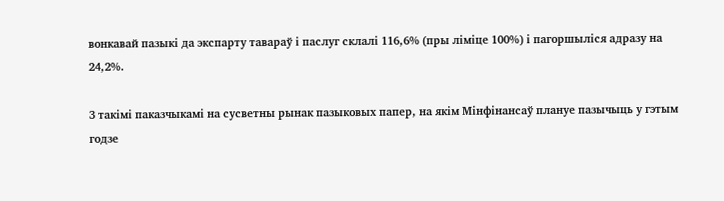вонкавай пазыкі да экспарту тавараў і паслуг склалі 116,6% (пры ліміце 100%) і пагоршыліся адразу на 24,2%.

З такімі паказчыкамі на сусветны рынак пазыковых папер, на якім Мінфінансаў плануе пазычыць у гэтым годзе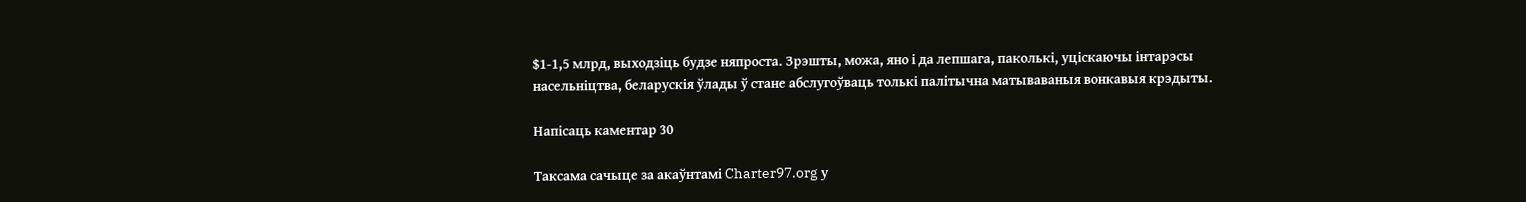$1-1,5 млрд, выходзіць будзе няпроста. Зрэшты, можа, яно і да лепшага, паколькі, уціскаючы інтарэсы насельніцтва, беларускія ўлады ў стане абслугоўваць толькі палітычна матываваныя вонкавыя крэдыты.

Напісаць каментар 30

Таксама сачыце за акаўнтамі Charter97.org у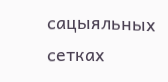сацыяльных сетках